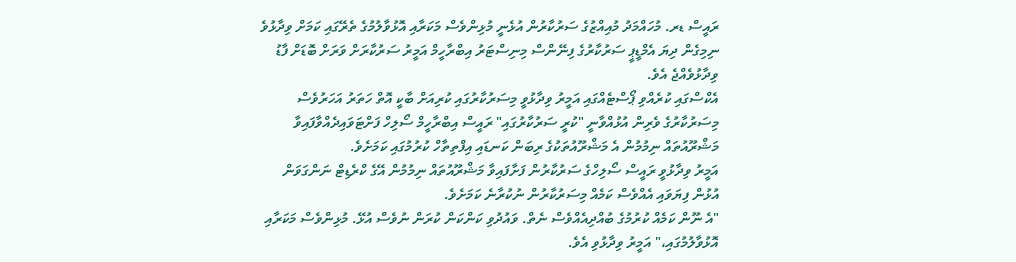ރައީސް ޑރ. މުހައްމަދު މުއިއްޒުގެ ސަރުކާރުން އުޅެނީ މުޅިންވެސް މަކަރާއި އޮޅުވާލުމުގެ ތެރޭގައި ކަމަށް ވިދާޅުވެ ނިމިގެން ދިޔަ އެމްޑީޕީ ސަރުކާރުގެ ފިނޭންސް މިނިސްޓަރު އިބްރާހީމް އަމީރު ސަރުކާރަށް ވަރަށް ބޮޑަށް ފާޑު ވިދާޅުވެއްޖެ އެވެ.
އެކްސްގައި ކުރެއްވި ޕޯސްޓެއްގައި އަމީރު ވިދާޅުވީ މިސަރުކާރުގައި ކުރިއަށް ބާކީ އޮތް ހަތަރު އަހަރުވެސް މިސަރުކާރުގެ ވެރިން އުޅުއްވާނީ "ކުރީ ސަރުކާރުގައި" ރައީސް އިބްރާހީމް ސޯލިހް ފަށްޓަވައިދެއްވާފައިވާ މަޝްރޫއުތައް ނިމުމުން އެ މަޝްރޫއުތަކުގެ ރިބަން ކަނޑައި އިފްތިތާހް ކުރުމުގައި ކަމަށެވެ.
އަމީރު ވިދާޅުވީ ރައީސް ސޯލިހްގެ ސަރުކާރުން ފަށާފައިވާ މަޝްރޫއުތައް ނިމުމުން އޭގެ ކްރެޑިޓް ނަންގަވަން އުޅުން ފިޔަވައި އެއްވެސް ކަމެއް މިސަރުކާރުން ނުކުރާނެ ކަމަށެވެ.
"އެ ނޫން ކަމެއް ކުރުމުގެ ބުއްދިއެއްވެސް ނެތް. ވައުދުވި ކަންކަން ކުރަން ނުވެސް އުޅޭ. މުޅިންވެސް މަކަރާއި އޮޅުވާލުމުގައި،" އަމީރު ވިދާޅުވި އެވެ.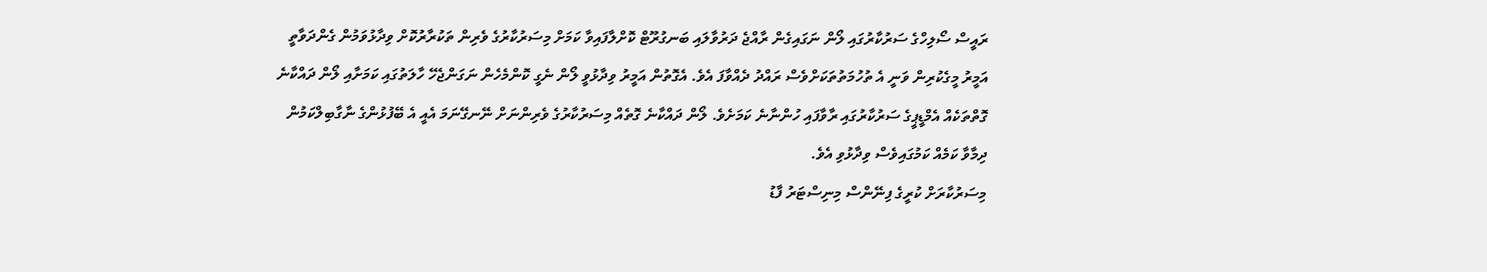ރައީސް ސޯލިހްގެ ސަރުކާރުގައި ލޯން ނަގައިގެން ރާއްޖެ ދަރުވާލައި ބަނގުރޫޓް ކޮށްލާފައިވާ ކަމަށް މިސަރުކާރުގެ ވެރިން ތަކުރާރުކޮށް ވިދާޅުވަމުން ގެންދަވާތީ އަމީރު މީގެކުރިން ވަނީ އެ ތުހުމަތުތަކަށްވެސް ރައްދު ދެއްވާފަ އެވެ. އެގޮތުން އަމީރު ވިދާޅުވީ ލޯން ނެގީ ކޮންމެހެން ނަގަންޖެހޭ ހާލަތުގައި ކަމަށާއި ލޯން ދައްކާނެ ގޮތްތަކެއް އެމްޑީޕީގެ ސަރުކާރުގައި ރާވާފައި ހުންނާނެ ކަމަށެވެ. ލޯން ދައްކާނެ ގޮތެއް މިސަރުކާރުގެ ވެރިންނަށް ނޭނގޭނަމަ އެއީ އެ ބޭފުޅުންގެ ނާގާބިލްކަމުން ދިމާވާ ކަމެއް ކަމުގައިވެސް ވިދާޅުވި އެވެ.
މިސަރުކާރަށް ކުރީގެ ފިނޭންސް މިނިސްޓަރު ފާޑު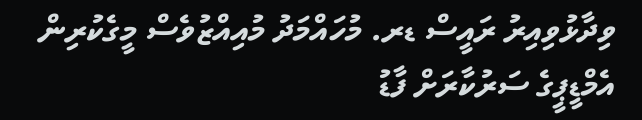ވިދާޅުވިއިރު ރައީސް ޑރ. މުހައްމަދު މުއިއްޒުވެސް މީގެކުރިން އެމްޑީޕީގެ ސަރުކާރަށް ފާޑު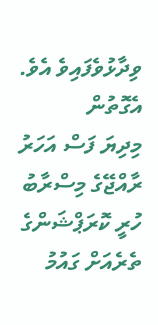ވިދާޅުވެފައިވެ އެވެ. އެގޮތުން
މިދިޔަ ފަސް އަހަރު ރާއްޖޭގެ މިސްރާބު ހުރީ ކޮރަޕްޝަންގެ ތެރެއަށް ގައުމު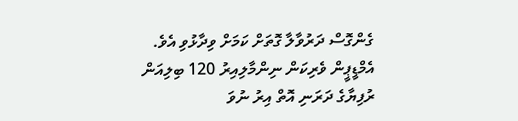ގެންގޮސް ދަރުވާލާ ގޮތަށް ކަމަށް ވިދާޅުވި އެވެ. އެމްޑީޕީން ވެރިކަން ނިންމާލިއިރު 120 ބިލިއަން ރުފިޔާގެ ދަރަނި އޮތް އިރު ނުވަ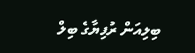ބިލިއަން ރުފިޔާގެ ބިލް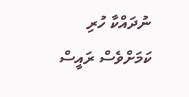ނުދައްކާ ހުރި ކަމަށްވެސް ރައީސް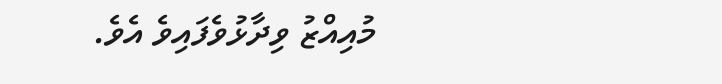މުއިއްޒު ވިދާޅުވެފައިވެ އެވެ.